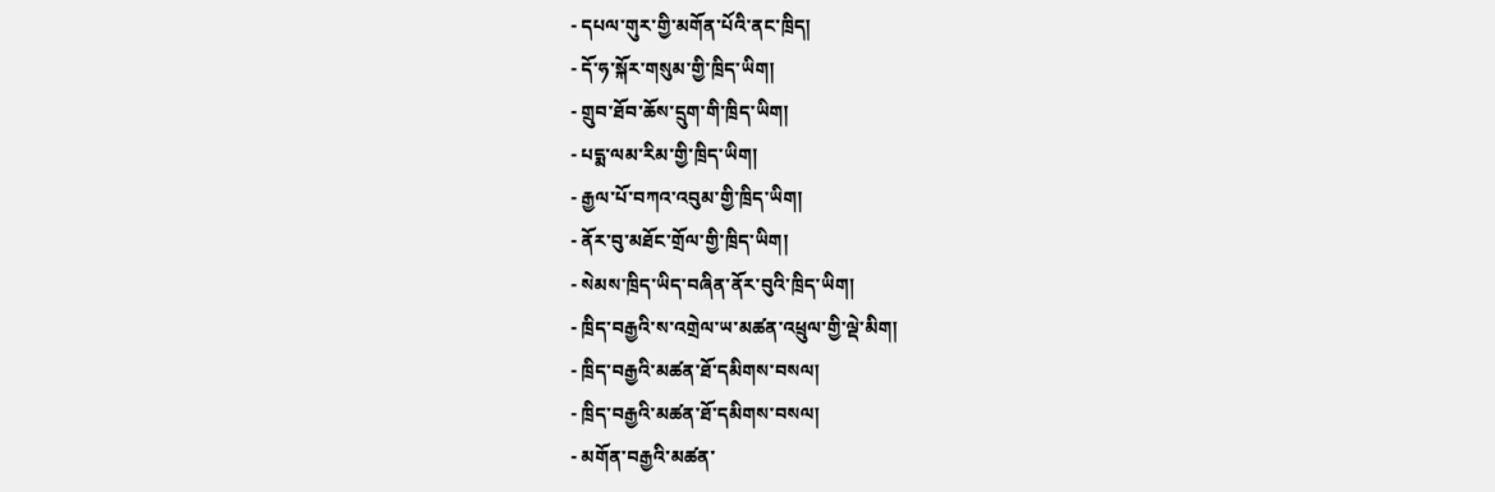- དཔལ་གུར་གྱི་མགོན་པོའི་ནང་ཁྲིད།
- དོ་ཧ་སྐོར་གསུམ་གྱི་ཁྲིད་ཡིག།
- གྲུབ་ཐོབ་ཆོས་དྲུག་གི་ཁྲིད་ཡིག།
- པདྨ་ལམ་རིམ་གྱི་ཁྲིད་ཡིག།
- རྒྱལ་པོ་བཀའ་འབུམ་གྱི་ཁྲིད་ཡིག།
- ནོར་བུ་མཐོང་གྲོལ་གྱི་ཁྲིད་ཡིག།
- སེམས་ཁྲིད་ཡིད་བཞིན་ནོར་བུའི་ཁྲིད་ཡིག།
- ཁྲིད་བརྒྱའི་ས་འགྲེལ་ཡ་མཚན་འཕྲུལ་གྱི་ལྡེ་མིག།
- ཁྲིད་བརྒྱའི་མཚན་ཐོ་དམིགས་བསལ།
- ཁྲིད་བརྒྱའི་མཚན་ཐོ་དམིགས་བསལ།
- མགོན་བརྒྱའི་མཚན་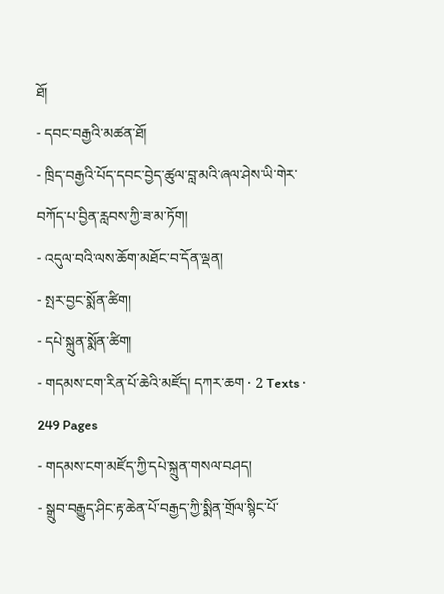ཐོ།
- དབང་བརྒྱའི་མཚན་ཐོ།
- ཁྲིད་བརྒྱའི་པོད་དབང་བྱེད་ཚུལ་བླ་མའི་ཞལ་ཤེས་ཡི་གེར་བཀོད་པ་བྱིན་རླབས་ཀྱི་ཟ་མ་ཏོག།
- འདུལ་བའི་ལས་ཆོག་མཐོང་བ་དོན་ལྡན།
- སྤར་བྱང་སྨོན་ཚིག།
- དཔེ་སྐྲུན་སྨོན་ཚིག།
- གདམས་ངག་རིན་པོ་ཆེའི་མཛོད། དཀར་ཆག · 2 Texts · 249 Pages
- གདམས་ངག་མཛོད་ཀྱི་དཔེ་སྐྲུན་གསལ་བཤད།
- སྒྲུབ་བརྒྱུད་ཤིང་རྟ་ཆེན་པོ་བརྒྱད་ཀྱི་སྨིན་གྲོལ་སྙིང་པོ་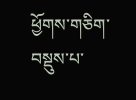ཕྱོགས་གཅིག་བསྡུས་པ་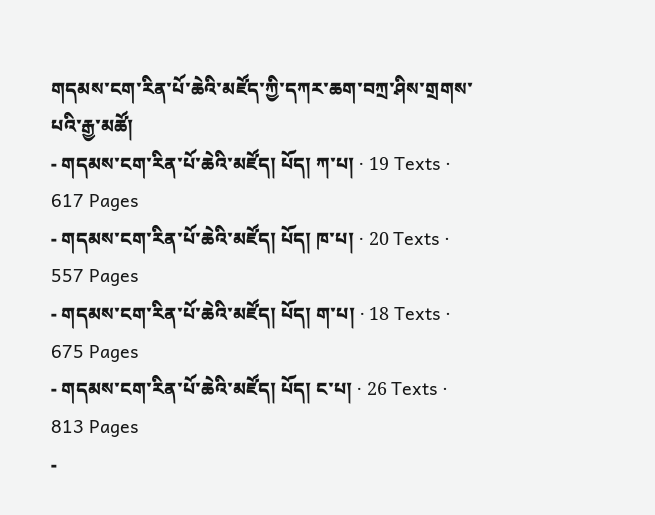གདམས་ངག་རིན་པོ་ཆེའི་མཛོད་ཀྱི་དཀར་ཆག་བཀྲ་ཤིས་གྲགས་པའི་རྒྱ་མཚོ།
- གདམས་ངག་རིན་པོ་ཆེའི་མཛོད། པོད། ཀ་པ། · 19 Texts · 617 Pages
- གདམས་ངག་རིན་པོ་ཆེའི་མཛོད། པོད། ཁ་པ། · 20 Texts · 557 Pages
- གདམས་ངག་རིན་པོ་ཆེའི་མཛོད། པོད། ག་པ། · 18 Texts · 675 Pages
- གདམས་ངག་རིན་པོ་ཆེའི་མཛོད། པོད། ང་པ། · 26 Texts · 813 Pages
-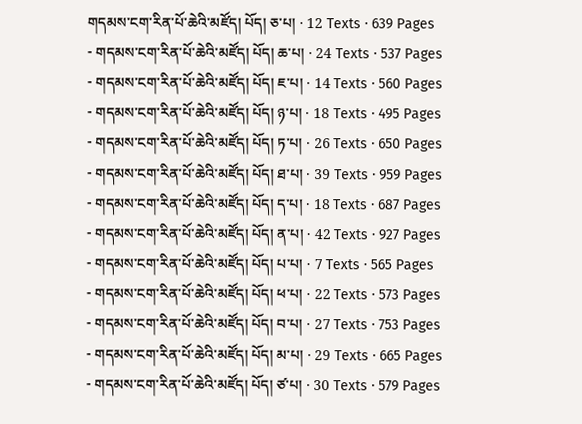གདམས་ངག་རིན་པོ་ཆེའི་མཛོད། པོད། ཅ་པ། · 12 Texts · 639 Pages
- གདམས་ངག་རིན་པོ་ཆེའི་མཛོད། པོད། ཆ་པ། · 24 Texts · 537 Pages
- གདམས་ངག་རིན་པོ་ཆེའི་མཛོད། པོད། ཇ་པ། · 14 Texts · 560 Pages
- གདམས་ངག་རིན་པོ་ཆེའི་མཛོད། པོད། ཉ་པ། · 18 Texts · 495 Pages
- གདམས་ངག་རིན་པོ་ཆེའི་མཛོད། པོད། ཏ་པ། · 26 Texts · 650 Pages
- གདམས་ངག་རིན་པོ་ཆེའི་མཛོད། པོད། ཐ་པ། · 39 Texts · 959 Pages
- གདམས་ངག་རིན་པོ་ཆེའི་མཛོད། པོད། ད་པ། · 18 Texts · 687 Pages
- གདམས་ངག་རིན་པོ་ཆེའི་མཛོད། པོད། ན་པ། · 42 Texts · 927 Pages
- གདམས་ངག་རིན་པོ་ཆེའི་མཛོད། པོད། པ་པ། · 7 Texts · 565 Pages
- གདམས་ངག་རིན་པོ་ཆེའི་མཛོད། པོད། ཕ་པ། · 22 Texts · 573 Pages
- གདམས་ངག་རིན་པོ་ཆེའི་མཛོད། པོད། བ་པ། · 27 Texts · 753 Pages
- གདམས་ངག་རིན་པོ་ཆེའི་མཛོད། པོད། མ་པ། · 29 Texts · 665 Pages
- གདམས་ངག་རིན་པོ་ཆེའི་མཛོད། པོད། ཙ་པ། · 30 Texts · 579 Pages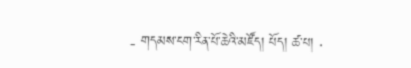- གདམས་ངག་རིན་པོ་ཆེའི་མཛོད། པོད། ཚ་པ། ·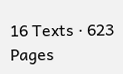16 Texts · 623 Pages